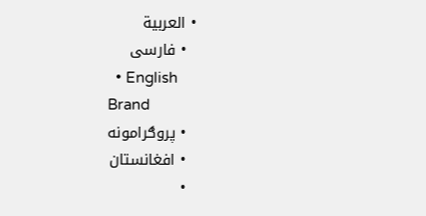• العربية
  • فارسی
  • English
Brand
  • پروګرامونه
  • افغانستان
  •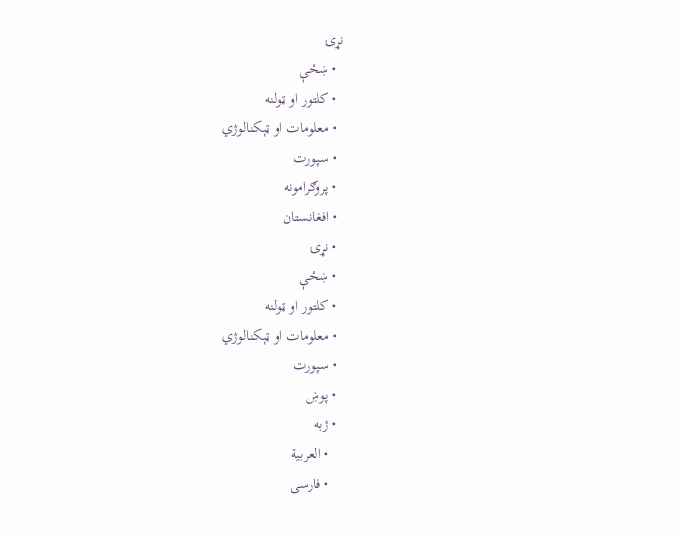نړۍ
  • ښځې
  • کلتور او ټولنه
  • معلومات او ټېکنالوژي
  • سپورت
  • پروګرامونه
  • افغانستان
  • نړۍ
  • ښځې
  • کلتور او ټولنه
  • معلومات او ټېکنالوژي
  • سپورت
  • پوښ
  • ژبه
    • العربية
    • فارسی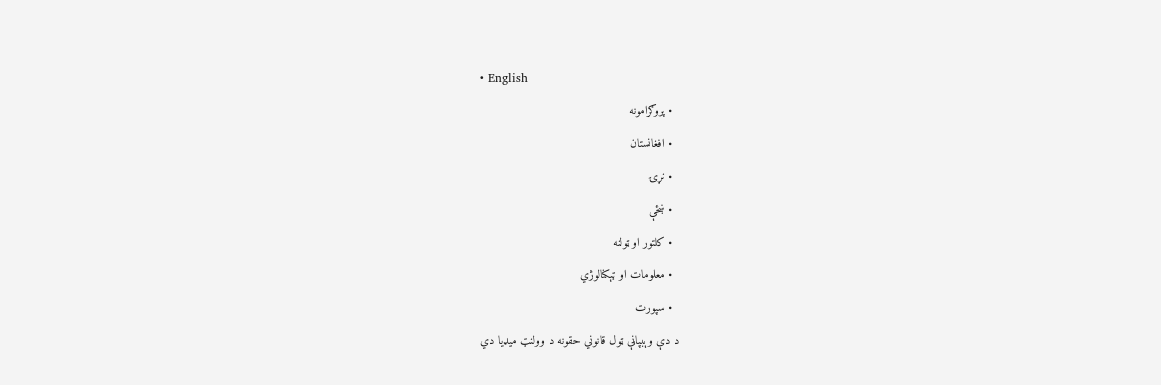• English
  • پروګرامونه
  • افغانستان
  • نړۍ
  • ښځې
  • کلتور او ټولنه
  • معلومات او ټېکنالوژي
  • سپورت
د دې وېبپاڼې ټول قانوني حقونه د وولنټ میډیا دي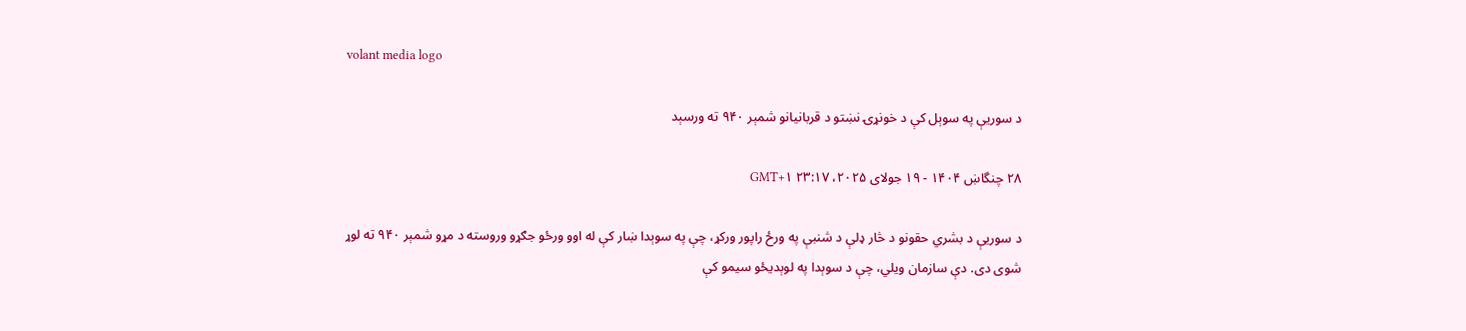volant media logo

د سوریې په سوېل کې د خونړۍ نښتو د قربانیانو شمېر ۹۴۰ ته ورسېد

۲۸ چنگاښ ۱۴۰۴ - ۱۹ جولای ۲۰۲۵، ۲۳:۱۷ GMT+۱

د سوریې د بشري حقونو د څار ډلې د شنبې په ورځ راپور ورکړ، چې په سوېدا ښار کې له اوو ورځو جګړو وروسته د مړو شمېر ۹۴۰ ته لوړ شوی دی. دې سازمان ویلي، چې د سوېدا په لوېدیځو سیمو کې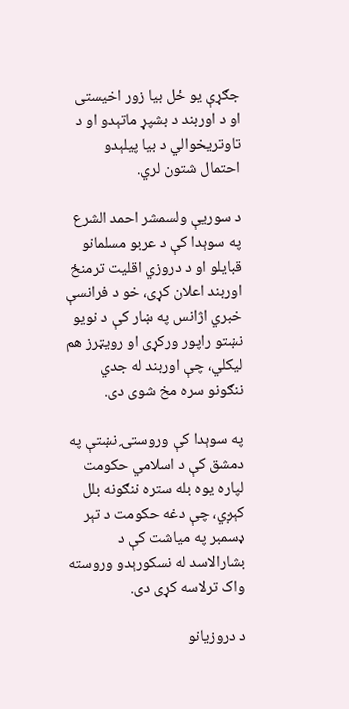جګړې یو ځل بیا زور اخيستی او د اوربند د بشپړ ماتېدو او د تاوتریخوالي د بیا پیلېدو احتمال شتون لري.

د سوریې ولسمشر احمد الشرع په سوېدا کې د عربو مسلمانو قبایلو او د دروزي اقلیت ترمنځ اوربند اعلان کړی، خو د فرانسې خبري اژانس په ښار کې د نویو نښتو راپور ورکړی او رویټرز هم لیکلي، چې اوربند له جدي ننګونو سره مخ شوی دی.

په سوېدا کې وروستۍ نښتې په دمشق کې د اسلامي حکومت لپاره یوه بله ستره ننګونه بلل کېږي، چې دغه حکومت د تېر ډسمبر په میاشت کې د بشارالاسد له نسکورېدو وروسته واک ترلاسه کړی دی.

د دروزیانو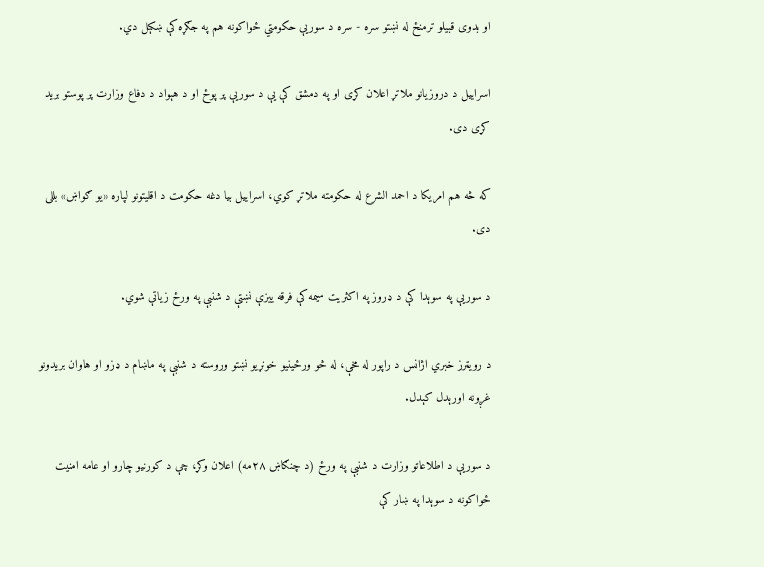او بدوی قبیلو ترمنځ له نښتو سره - سره د سوریې حکومتي ځواکونه هم په جګړه کې ښکېل دي.

اسراییل د دروزیانو ملاتړ اعلان کړی او په دمشق کې يې د سوریې پر پوځ او د هېواد د دفاع وزارت پر پوستو برید کړی دی.

که څه هم امریکا د احمد الشرع له حکومته ملاتړ کوي، اسراییل بیا دغه حکومت د اقلیتونو لپاره «یو ګواښ» بللی دی.

د سوریې په سوېدا کې د ډروز په اکثریت سیمه کې فرقه ییزې نښتې د شنبې په ورځ زياتې شوي.

د رویټرز خبري اژانس د راپور له مخې، له څو ورځینیو خونړيو نښتو وروسته د شنبې په ماښام د ډزو او هاوان بریدونو غږونه اورېدل کېدل.

د سوریې د اطلاعاتو وزارت د شنبې په ورځ (د چنګاښ ۲۸مه) اعلان وکړ، چې د کورنیو چارو او عامه امنیت ځواکونه د سوېدا په ښار کې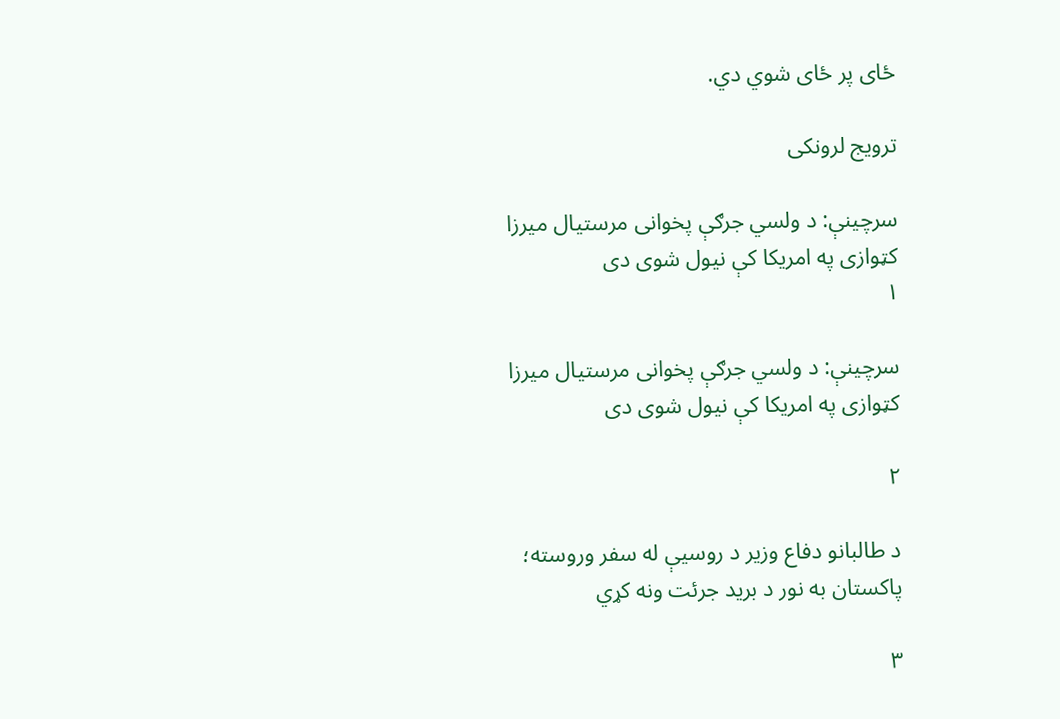ځای پر ځای شوي دي.

ترویج لرونکی

سرچینې: د ولسي جرګې پخوانی مرستیال میرزا کټوازی په امریکا کې نیول شوی دی
۱

سرچینې: د ولسي جرګې پخوانی مرستیال میرزا کټوازی په امریکا کې نیول شوی دی

۲

د طالبانو دفاع وزیر د روسیې له سفر وروسته؛ پاکستان به نور د برید جرئت ونه کړي

۳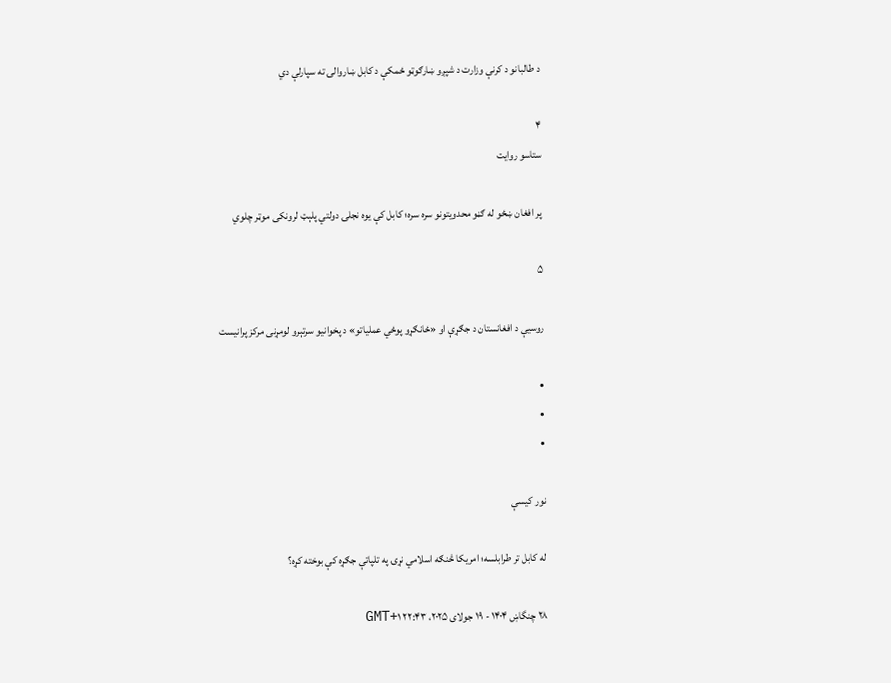د طالبانو د کرنې وزارت د شپږو ښارګوټو ځمکې د کابل ښاروالۍ ته سپارلې دي

۴
ستاسو روایت

پر افغان ښځو له ګڼو محدویتونو سره سره؛ کابل کې یوه نجلۍ دولتي پلېټ لرونکی موټر چلوي

۵

روسیې د افغانستان د جګړې او «ځانګړو پوځي عملیاتو» د پخوانیو سرتېرو لومړنی مرکز پرانیست

•
•
•

نور کیسې

له کابل تر طرابلسه؛ امریکا څنګه اسلامي نړۍ په تلپاتې جګړه کې بوخته کړه؟

۲۸ چنگاښ ۱۴۰۴ - ۱۹ جولای ۲۰۲۵، ۲۲:۴۳ GMT+۱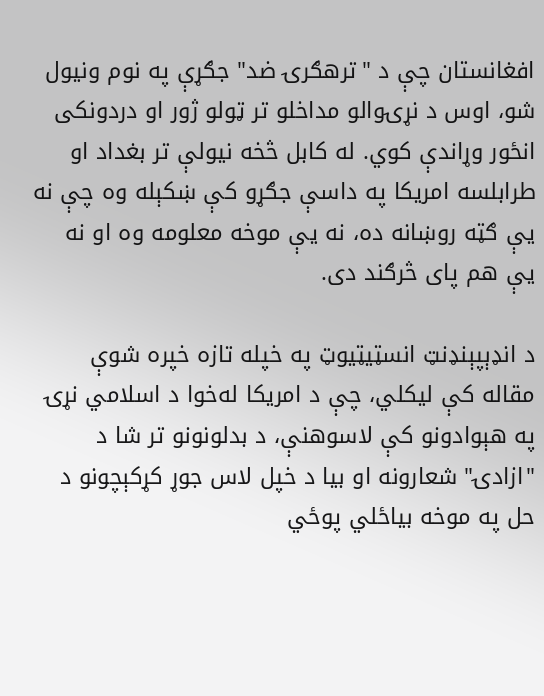افغانستان چې د "ترهګرۍ ضد" جګړې په نوم ونیول شو، اوس د نړۍوالو مداخلو تر ټولو ژور او دردونکی انځور وړاندې کوي. له کابل څخه نیولې تر بغداد او طرابلسه امریکا په داسې جګړو کې ښکېله وه چې نه یې ګټه روښانه ده، نه یې موخه معلومه وه او نه یې هم پای څرګند دی.

د انډېپېنډنټ انسټیټیوټ په خپله تازه خپره شوې مقاله کې لیکلي، چې د امریکا له‌خوا د اسلامي نړۍ په هېوادونو کې لاسوهنې، د بدلونونو تر شا د "ازادۍ" شعارونه او بیا د خپل لاس جوړ کړکېچونو د حل په موخه بیاځلي پوځي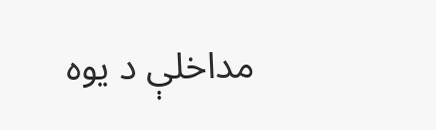مداخلې د یوه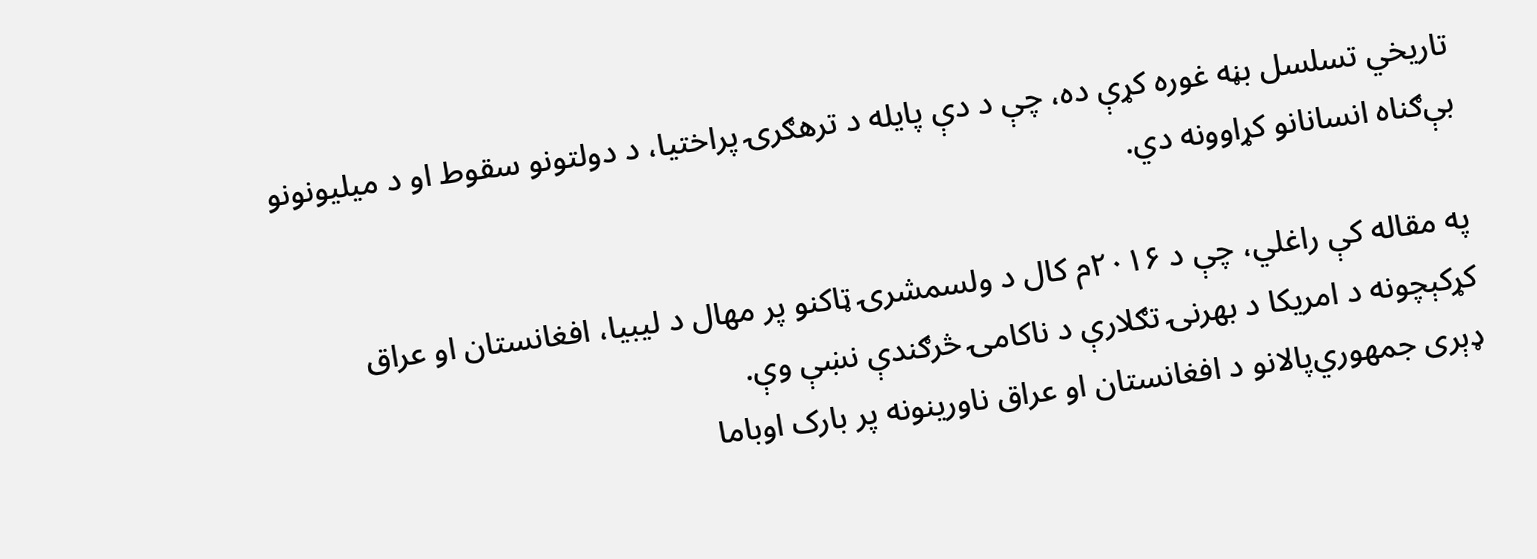تاریخي تسلسل بڼه غوره کړې ده، چې د دې پایله د ترهګرۍ پراختیا، د دولتونو سقوط او د میلیونونو بې‌ګناه انسانانو کړاوونه دي.

په مقاله کې راغلي، چې د ۲۰۱۶م کال د ولسمشرۍ ټاکنو پر مهال د لیبیا، افغانستان او عراق کړکېچونه د امریکا د بهرنۍ تګلارې د ناکامۍ څرګندې نښې وې.
ډېری جمهوري‌پالانو د افغانستان او عراق ناورینونه پر بارک اوباما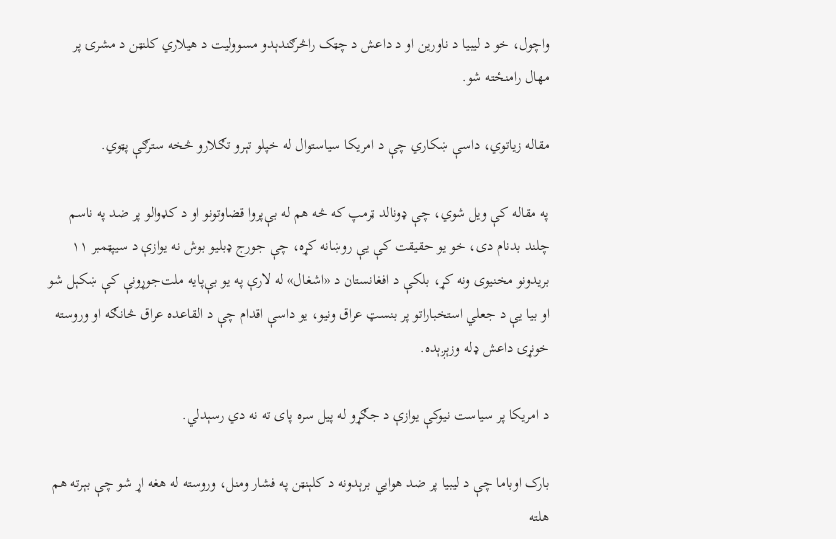واچول، خو د لیبیا د ناورین او د داعش د چټک راڅرګندېدو مسوولیت د هیلاري کلنټن د مشرۍ پر مهال رامنځته شو.

مقاله زیاتوي، داسې ښکاري چې د امریکا سیاستوال له خپلو تېرو تګلارو څخه سترګې پټوي.

په مقاله کې ویل شوي، چې ډونالد ټرمپ که څه هم له بې‌پروا قضاوتونو او د کډوالو پر ضد په ناسم چلند بدنام دی، خو یو حقیقت کې یې روښانه کړه، چې جورج ډبلیو بوش نه یوازې د سیپټمبر ۱۱ بریدونو مخنیوی ونه کړ، بلکې د افغانستان د «اشغال» له لارې په یو بې‌پایه ملت‌جوړونې کې ښکېل شو او بیا یې د جعلي استخباراتو پر بنسټ عراق ونیو، یو داسې اقدام چې د القاعده عراق څانګه او وروسته خونړۍ داعش ډله وزېږېده.

د امریکا پر سیاست نیوکې یوازې د جګړو له پیل سره پای ته نه دي رسېدلي.

بارک اوباما چې د لیبیا پر ضد هوايي برېدونه د کلېنټن په فشار ومنل، وروسته له هغه اړ شو چې بېرته هم هلته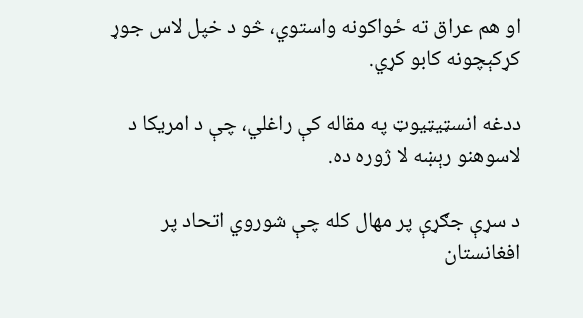او هم عراق ته ځواکونه واستوي، څو د خپل لاس جوړ کړکېچونه کابو کړي.

ددغه انسټيټیوټ په مقاله کې راغلي، چې د امریکا د لاسوهنو رېښه لا ژوره ده.

د سړې جګړې پر مهال کله چې شوروي اتحاد پر افغانستان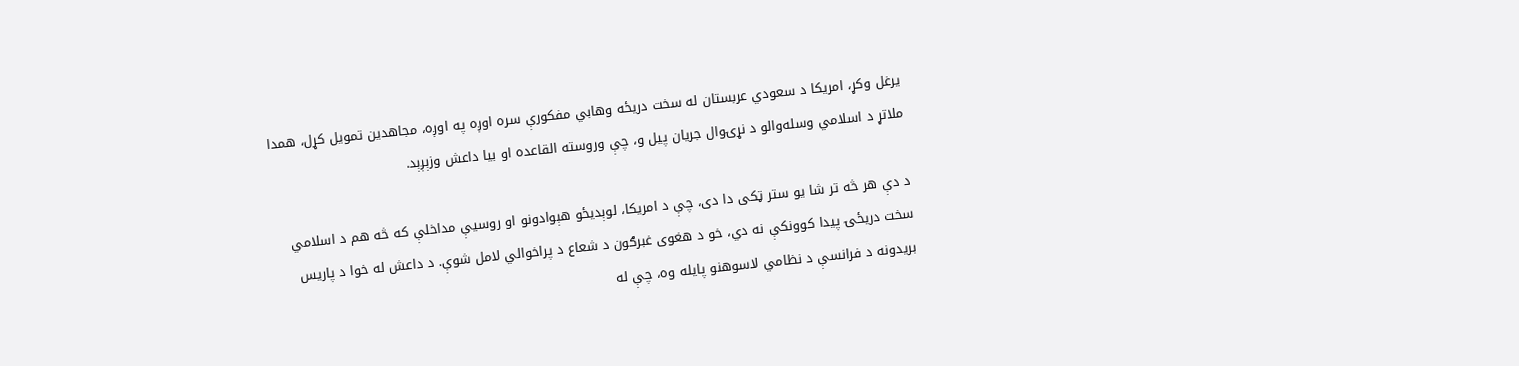یرغل وکړ، امریکا د سعودي عربستان له سخت دریځه وهابي مفکورې سره اوږه په اوږه، مجاهدین تمویل کړل، همدا ملاتړ د اسلامي وسله‌والو د نړۍوال جریان پیل و، چې وروسته القاعده او بیا داعش وزېږېد.

د دې هر څه تر شا یو ستر ټکی دا دی، چې د امریکا، لوېدیځو هېوادونو او روسیې مداخلې که څه هم د اسلامي سخت دریځۍ پیدا کوونکې نه دي، خو د هغوی غبرګون د شعاع د پراخوالي لامل شوې. د داعش له خوا د پاریس بریدونه د فرانسې د نظامي لاسوهنو پایله وه، چې له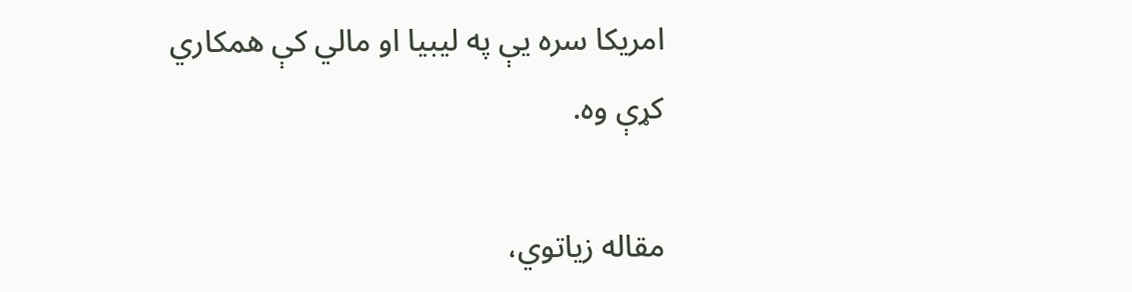امریکا سره یې په لیبیا او مالي کې همکاري کړې وه.

مقاله زیاتوي،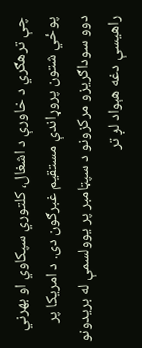چې ترهګري د خاورې د اشغال، کلتوري سپکاوي او بهرني پوځي شتون پروړاندې مستقیم غبرګون دی. د امریکا پر دوو سوداګریزو مرکزونو د سپټامبر پر یوولسمې له بریدونو راهیسې دغه هېواد لږ تر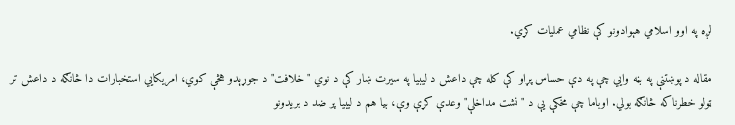لږه په اوو اسلامي هېوادونو کې نظامي عملیات کړي.

مقاله د پوښتنې په بڼه وایي چې په دې حساس پړاو کې کله چې داعش د لیبیا په سیرت ښار کې د نوي "خلافت" د جوړېدو هڅې کوي، امریکايي استخبارات دا څانګه د داعش تر ټولو خطرناکه څانګه بولي. اوباما چې مخکې یې د "نشت مداخلې" وعدې کړې وې، بیا هم د لیبیا پر ضد د بریدونو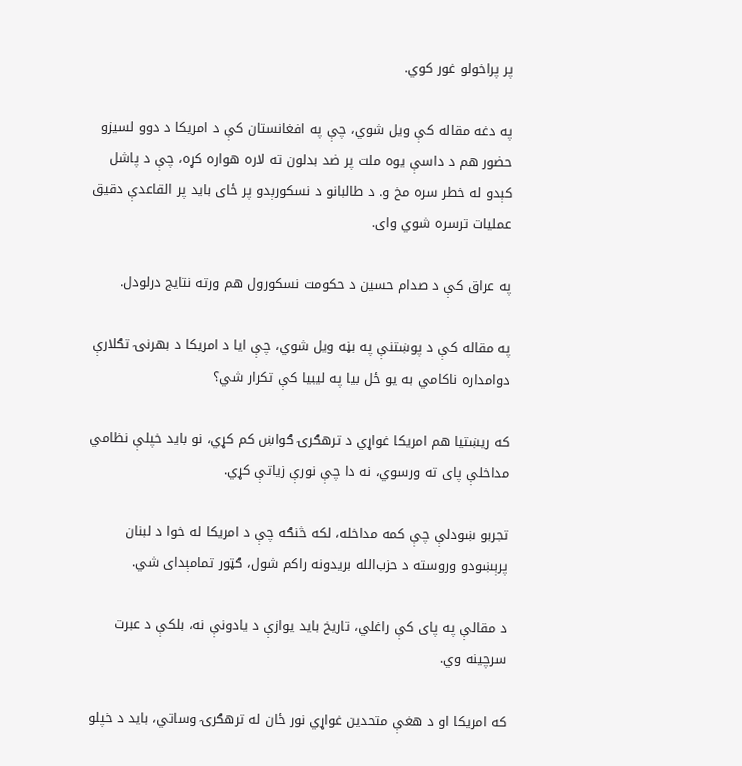پر پراخولو غور کوي.

په دغه مقاله کې ویل شوي، چې په افغانستان کې د امریکا د دوو لسیزو حضور هم د داسې یوه ملت پر ضد بدلون ته لاره هواره کړه، چې د پاشل کېدو له خطر سره مخ و. د طالبانو د نسکورېدو پر ځای باید پر القاعدې دقیق عملیات ترسره شوي وای.

په عراق کې د صدام حسین د حکومت نسکورول هم ورته نتایج درلودل.

په مقاله کې د پوښتنې په بڼه ویل شوي، چې ایا د امریکا د بهرنۍ تګلارې دوامداره ناکامي به یو ځل بیا په لیبیا کې تکرار شي؟

که ریښتیا هم امریکا غواړي د ترهګرۍ ګواښ کم کړي، نو باید خپلې نظامي مداخلې پای ته ورسوي، نه دا چې نورې زیاتې کړي.

تجربو ښودلې چې کمه ‌مداخله، لکه څنګه چې د امریکا له خوا د لبنان پرېښودو وروسته د حزب‌الله بریدونه راکم شول، ګټور تمامېدای شي.

د مقالې په پای کې راغلي، تاریخ باید یوازې د یادونې نه، بلکې د عبرت سرچینه وي.

که امریکا او د هغې متحدین غواړي نور ځان له ترهګرۍ وساتي، باید د خپلو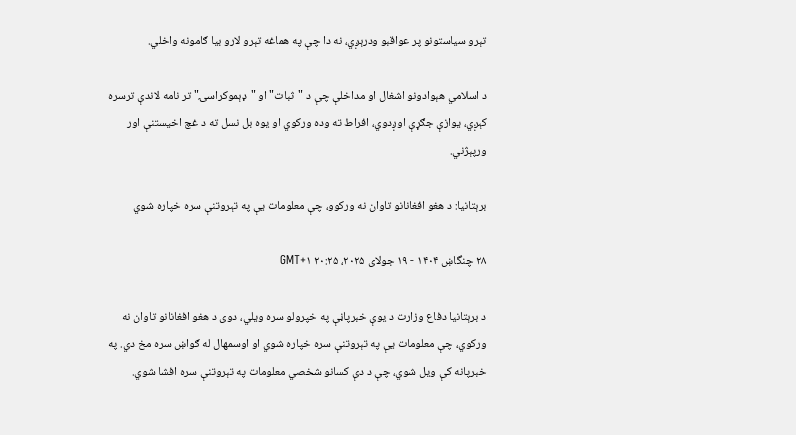تېرو سیاستونو پر عواقبو ودرېږي، نه دا چې په هماغه تېرو لارو بیا ګامونه واخلي.

د اسلامي هېوادونو اشغال او مداخلې چې د "ثبات" او "ډېموکراسۍ" تر نامه لاندې ترسره کېږي، یوازې جګړې اوږدوي، افراط ته وده ورکوي او یوه بل نسل ته د غچ اخیستنې اور ورپېژني.

برېتانیا: د هغو افغانانو تاوان نه ورکوو، چې معلومات یې په تېروتنې سره خپاره شوي

۲۸ چنگاښ ۱۴۰۴ - ۱۹ جولای ۲۰۲۵، ۲۰:۲۵ GMT+۱

د برېتانیا دفاع وزارت د یوې خبرپاڼې په خپرولو سره ویلي، دوی د هغو افغانانو تاوان نه ورکوي، چې معلومات یې په تېروتنې سره خپاره شوي او اوسمهال له ګواښ سره مخ دي. په خبرپانه کې ویل شوي، چې د دې کسانو شخصي معلومات په تېروتنې سره افشا شوي.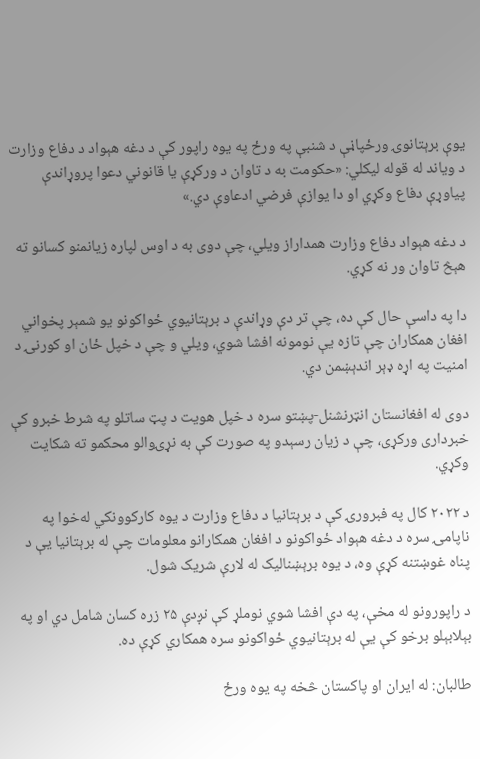یوې برېتانوۍ ورځپاڼې د شنبې په ورځ په یوه راپور کې د دغه هېواد د دفاع وزارت د ویاند له قوله لیکلي: «حکومت به د تاوان د ورکړې یا قانوني دعوا پروړاندې پیاوړې دفاع وکړي او دا یوازې فرضي ادعاوې دي.»

د دغه هېواد دفاع وزارت همداراز ویلي، چې دوی به د اوس لپاره زیانمنو کسانو ته هېڅ تاوان ور نه کړي.

دا په داسې حال کې ده، چې تر دې وړاندې د برېتانیوي ځواکونو یو شمېر پخواني افغان همکاران چې تازه یې نومونه افشا شوي، ویلي و چې د خپل ځان او کورنۍ د امنیت په اړه ډېر اندېښمن دي.

دوی له افغانستان انټرنشنل-پښتو سره د خپل هویت د پټ ساتلو په شرط خبرو کې خبرداری ورکړی، چې د زیان رسېدو په صورت کې به نړۍوالو محکمو ته شکایت وکړي.

د ۲۰۲۲ کال په فبرورۍ کې د برېتانیا د دفاع وزارت د یوه کارکوونکي له‌خوا په ناپامۍ سره د دغه هېواد ځواکونو د افغان همکارانو معلومات چې له برېتانیا یې د پناه غوښتنه کړې وه، د یوه برېښنالیک له لارې شریک شول.

د راپورونو له مخې، په دې افشا شوي نوملړ کې نږدې ۲۵ زره کسان شامل دي او په بېلابېلو برخو کې یې له برېتانیوي ځواکونو سره همکاري کړې ده.

طالبان: له ایران او پاکستان څخه په یوه ورځ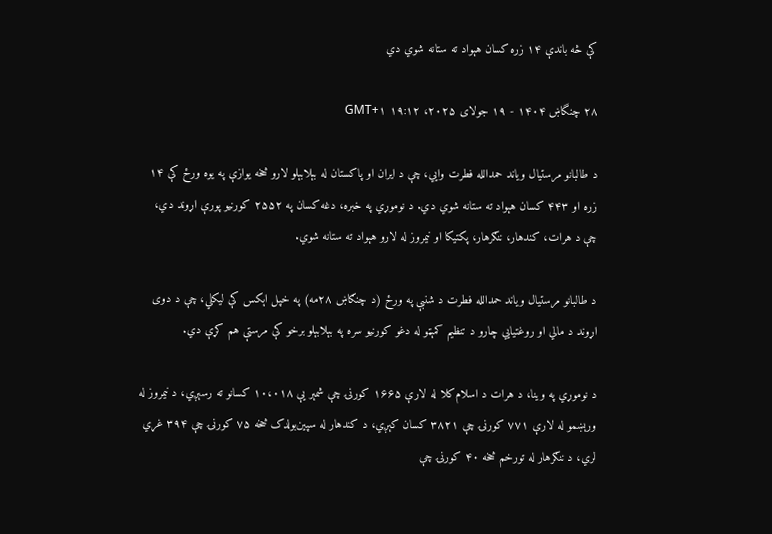کې څه باندې ۱۴ زره کسان هېواد ته ستانه شوي دي

۲۸ چنگاښ ۱۴۰۴ - ۱۹ جولای ۲۰۲۵، ۱۹:۱۲ GMT+۱

د طالبانو مرستیال ویاند حمدالله فطرت وایي، چې د ایران او پاکستان له بېلابېلو لارو څخه یوازې په یوه ورځ کې ۱۴ زره او ۴۴۳ کسان هېواد ته ستانه شوي دي. د نوموړي په خبره، دغه کسان په ۲۵۵۲ کورنيو پورې اړوند دي، چې د هرات، کندهار، ننګرهار، پکتیکا او نيمروز له لارو هېواد ته ستانه شوي.

د طالبانو مرستیال ویاند حمدالله فطرت د شنبې په ورځ (د چنګاښ ۲۸مه) په خپل اېکس کې لیکلي، چې د دوی اړوند د مالي او روغتيايي چارو د تنظيم کمېټو له دغو کورنيو سره په بېلابېلو برخو کې مرستې هم کړې دي.

د نوموړي په وینا، د هرات د اسلام‌کلا له لارې ۱۶۶۵ کورنۍ چې شمېر یې ۱۰،۰۱۸ کسانو ته رسېږي، د نیمروز له ورېښمو له لارې ۷۷۱ کورنۍ چې ۳۸۲۱ کسان کېږي، د کندهار له سپین‌بولدک څخه ۷۵ کورنۍ چې ۳۹۴ غړي لري، د ننګرهار له تورخم څخه ۴۰ کورنۍ چې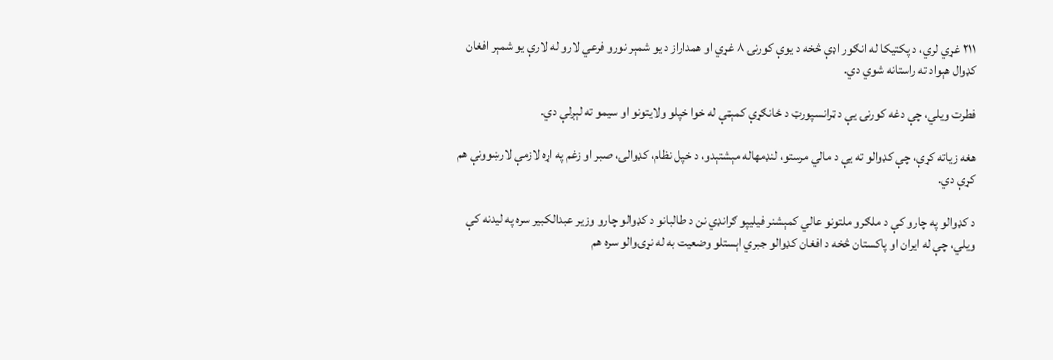۲۱۱ غړي لري، د پکتیکا له انګور اډې څخه د یوې کورنۍ ۸ غړي او همداراز د یو شمېر نورو فرعي لارو له لارې یو شمېر افغان کډوال هېواد ته راستانه شوي دي.

فطرت ویلي، چې دغه کورنۍ يې د ټرانسپورټ د ځانګړې کمېټې له خوا خپلو ولایتونو او سيمو ته لېږلې دي.

هغه زیاته کړې، چې کډوالو ته یې د مالي مرستو، لنډمهاله مېشتېدو، د خپل نظام، کډوالۍ، صبر او زغم په اړه لازمې لارښوونې هم کړې دي.

د کډوالو په چارو کې د ملګرو ملتونو عالي کمېشنر فیلیپو ګرانډي نن د طالبانو د کډوالو چارو وزیر عبدالکبیر سره په لیدنه کې ویلي، چې له ایران او پاکستان څخه د افغان کډوالو جبري اېستلو وضعیت به له نړۍوالو سره هم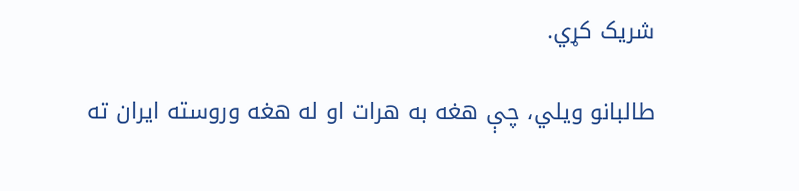شریک کړي.

طالبانو ویلي، چې هغه به هرات او له هغه وروسته ایران ته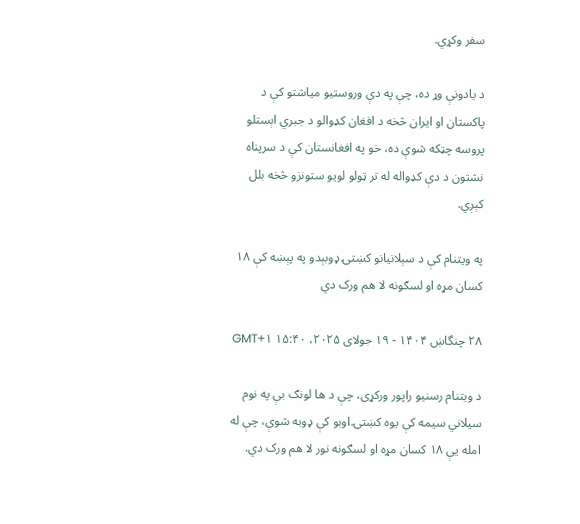سفر وکړي.

د یادونې وړ ده، چې په دې وروستیو میاشتو کې د پاکستان او ایران څخه د افغان کډوالو د جبري اېستلو پروسه چټکه شوې ده، خو په افغانستان کې د سرپناه نشتون د دې کډواله له تر ټولو لویو ستونزو څخه بلل کېږي.

په ویتنام کې د سېلانیانو کښتۍ ډوبېدو په پېښه کې ۱۸ کسان مړه او لسګونه لا هم ورک دي

۲۸ چنگاښ ۱۴۰۴ - ۱۹ جولای ۲۰۲۵، ۱۵:۴۰ GMT+۱

د ویتنام رسنیو راپور ورکړی، چې د ها لونګ بې په نوم سیلاني سیمه کې یوه کښتۍ اوبو کې ډوبه شوې، چې له امله یې ۱۸ کسان مړه او لسګونه نور لا هم ورک دي.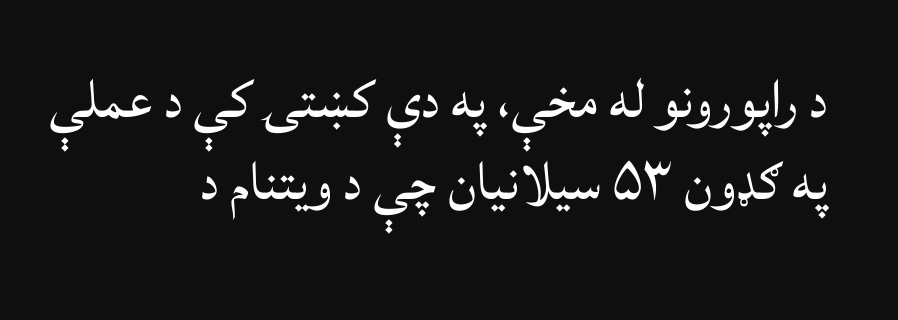د راپورونو له مخې، په دې کښتۍ کې د عملې په ګډون ۵۳ سیلانیان چې د ویتنام د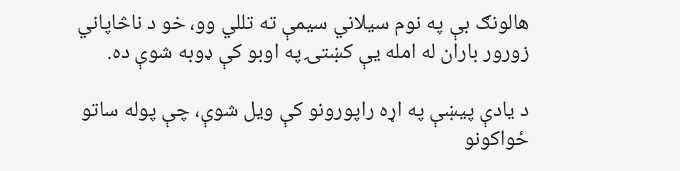هالونګ بې په نوم سیلاني سیمې ته تللي وو، خو د ناڅاپاني زورور باران له امله یې کښتۍ په اوبو کې ډوبه شوې ده.

د یادې پیښې په اړه راپورونو کې ویل شوې، چې پوله ساتو ځواکونو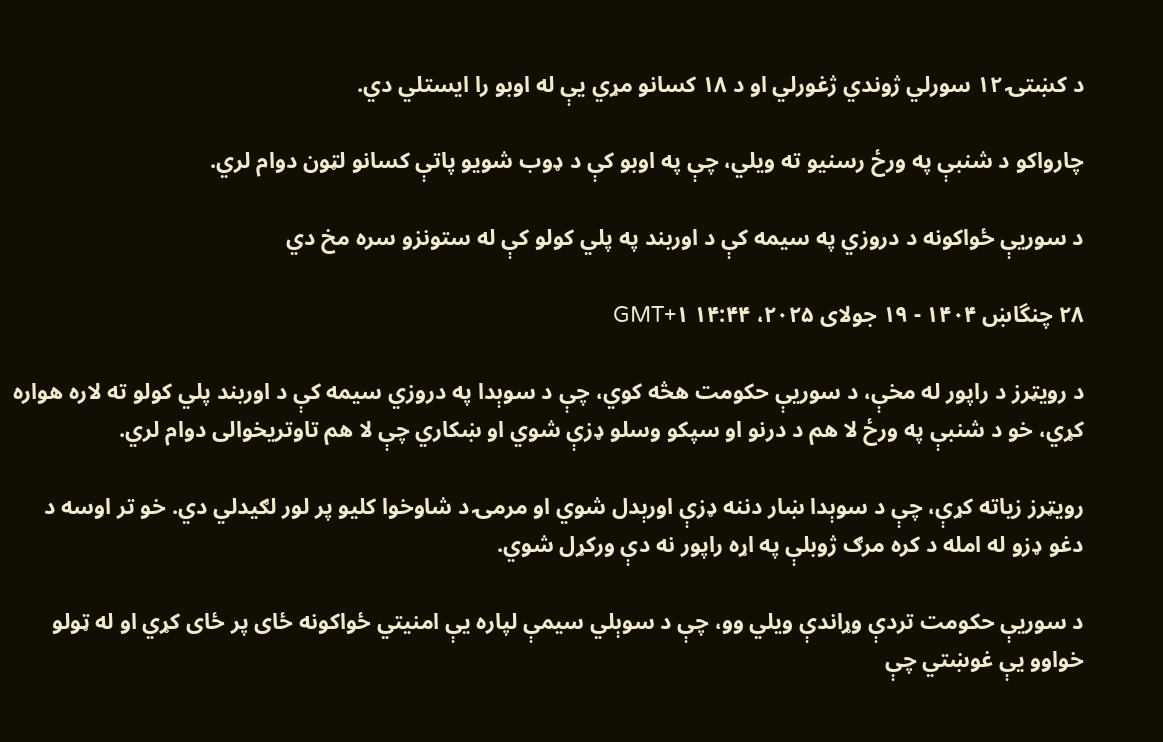د کښتۍ ۱۲ سورلي ژوندي ژغورلي او د ۱۸ کسانو مړي یې له اوبو را ایستلي دي.

چارواکو د شنبې په ورځ رسنیو ته ویلي، چې په اوبو کې د ډوب شویو پاتې کسانو لټون دوام لري.

د سوريې ځواکونه د دروزي په سیمه کې د اوربند په پلي کولو کې له ستونزو سره مخ دي

۲۸ چنگاښ ۱۴۰۴ - ۱۹ جولای ۲۰۲۵، ۱۴:۴۴ GMT+۱

د رویټرز د راپور له مخې، د سوريې حکومت هڅه کوي، چې د سوېدا په دروزي سیمه کې د اوربند پلي کولو ته لاره هواره کړي، خو د شنبې په ورځ لا هم د درنو او سپکو وسلو ډزې شوي او ښکاري چې لا هم تاوتریخوالی دوام لري.

رویټرز زیاته کړې، چې د سوېدا ښار دننه ډزې اورېدل شوي او مرمۍ د شاوخوا کلیو پر لور لګیدلي دي. خو تر اوسه د دغو ډزو له امله د کره مرګ ژوبلې په اړه راپور نه دې ورکړل شوي.

د سوریې حکومت تردې وړاندې ویلي وو، چې د سوېلي سیمې لپاره یې امنیتي ځواکونه ځای پر ځای کړي او له ټولو خواوو یې غوښتي چې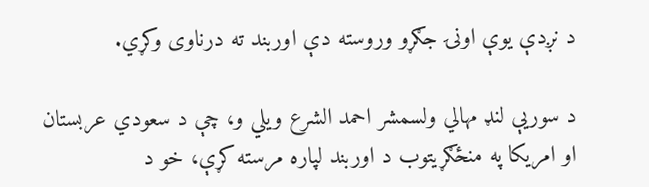د نږدې یوې اونۍ جګړو وروسته دې اوربند ته درناوی وکړي.

د سوریې لنډ مهالي ولسمشر احمد الشرع ویلي و، چې د سعودي عربستان او امریکا په منځګړیتوب د اوربند لپاره مرسته کړې، خو د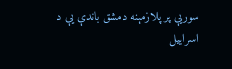سوریې پر پلازمېنه دمشق باندې یې د اسراییل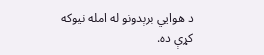د هوايي برېدونو له امله نیوکه کړې ده.